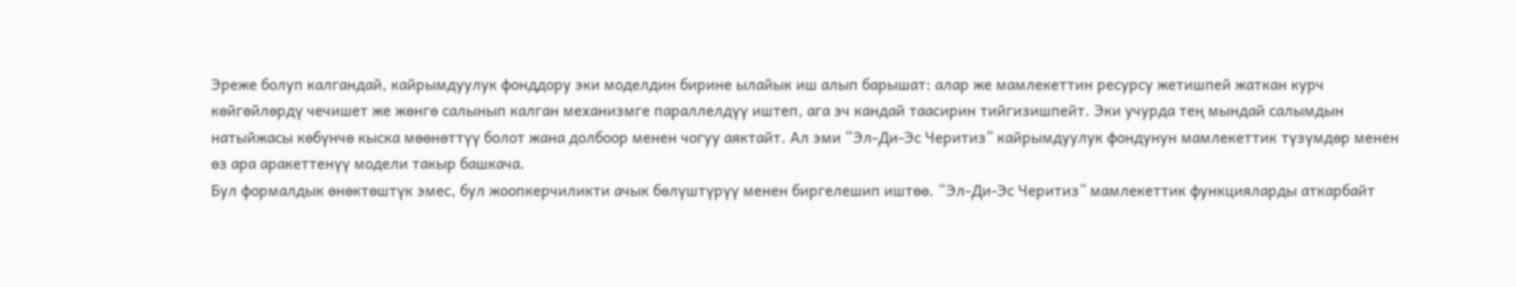Эреже болуп калгандай, кайрымдуулук фонддору эки моделдин бирине ылайык иш алып барышат: алар же мамлекеттин ресурсу жетишпей жаткан курч көйгөйлөрдү чечишет же жөнгө салынып калган механизмге параллелдүү иштеп, ага эч кандай таасирин тийгизишпейт. Эки учурда тең мындай салымдын натыйжасы көбүнчө кыска мөөнөттүү болот жана долбоор менен чогуу аяктайт. Ал эми “Эл-Ди-Эс Черитиз” кайрымдуулук фондунун мамлекеттик түзүмдөр менен өз ара аракеттенүү модели такыр башкача.
Бул формалдык өнөктөштүк эмес, бул жоопкерчиликти ачык бөлүштүрүү менен биргелешип иштөө. “Эл-Ди-Эс Черитиз” мамлекеттик функцияларды аткарбайт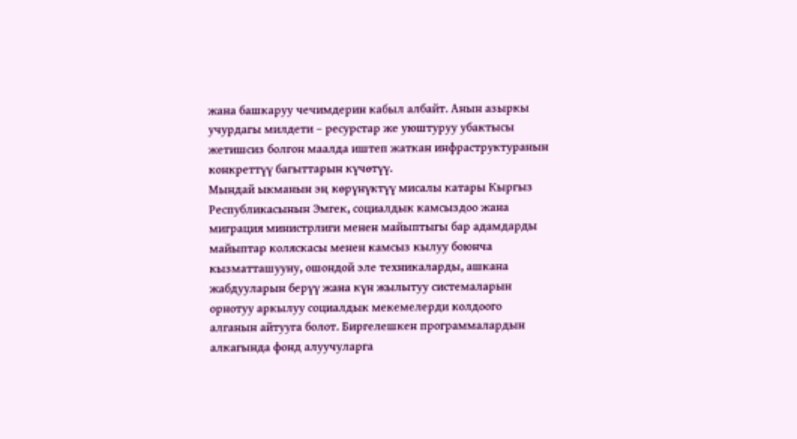жана башкаруу чечимдерин кабыл албайт. Анын азыркы учурдагы милдети – ресурстар же уюштуруу убактысы жетишсиз болгон маалда иштеп жаткан инфраструктуранын конкреттүү багыттарын күчөтүү.
Мындай ыкманын эң көрүнүктүү мисалы катары Кыргыз Республикасынын Эмгек, социалдык камсыздоо жана миграция министрлиги менен майыптыгы бар адамдарды майыптар коляскасы менен камсыз кылуу боюнча кызматташууну, ошондой эле техникаларды, ашкана жабдууларын берүү жана күн жылытуу системаларын орнотуу аркылуу социалдык мекемелерди колдоого алганын айтууга болот. Биргелешкен программалардын алкагында фонд алуучуларга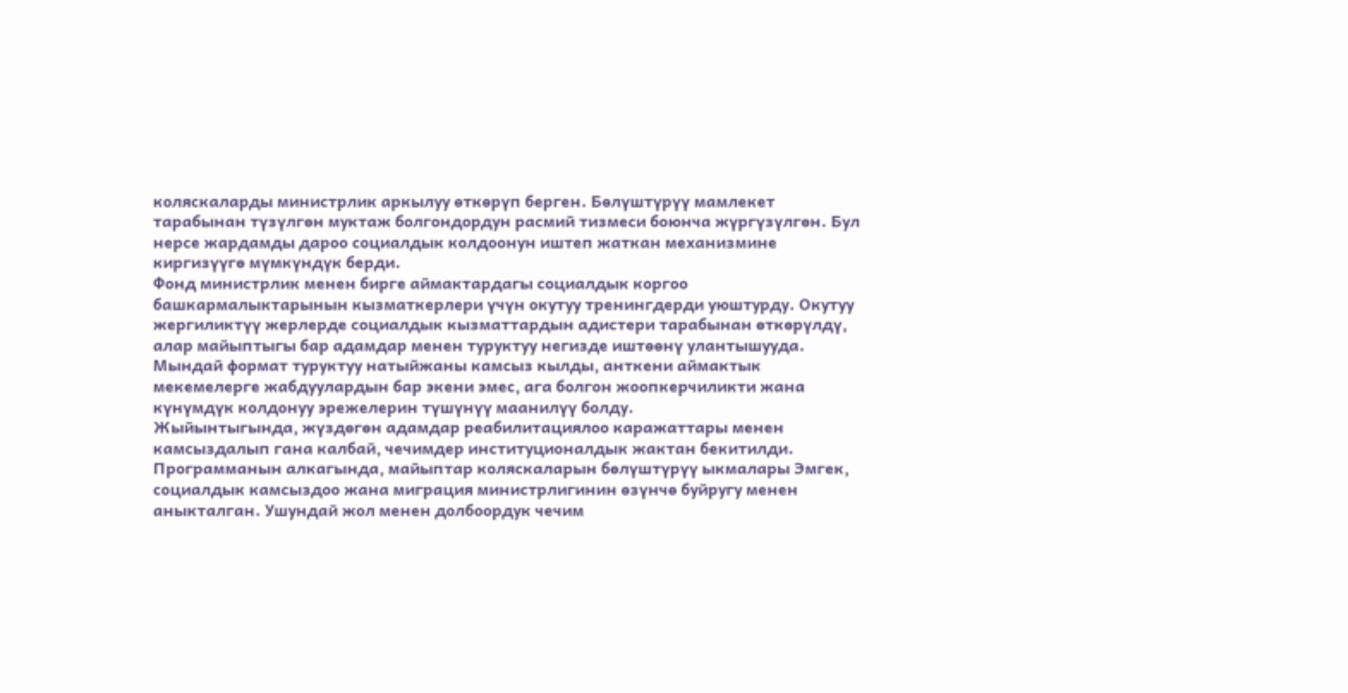коляскаларды министрлик аркылуу өткөрүп берген. Бөлүштүрүү мамлекет тарабынан түзүлгөн муктаж болгондордун расмий тизмеси боюнча жүргүзүлгөн. Бул нерсе жардамды дароо социалдык колдоонун иштеп жаткан механизмине киргизүүгө мүмкүндүк берди.
Фонд министрлик менен бирге аймактардагы социалдык коргоо башкармалыктарынын кызматкерлери үчүн окутуу тренингдерди уюштурду. Окутуу жергиликтүү жерлерде социалдык кызматтардын адистери тарабынан өткөрүлдү, алар майыптыгы бар адамдар менен туруктуу негизде иштөөнү улантышууда. Мындай формат туруктуу натыйжаны камсыз кылды, анткени аймактык мекемелерге жабдуулардын бар экени эмес, ага болгон жоопкерчиликти жана күнүмдүк колдонуу эрежелерин түшүнүү маанилүү болду.
Жыйынтыгында, жүздөгөн адамдар реабилитациялоо каражаттары менен камсыздалып гана калбай, чечимдер институционалдык жактан бекитилди. Программанын алкагында, майыптар коляскаларын бөлүштүрүү ыкмалары Эмгек, социалдык камсыздоо жана миграция министрлигинин өзүнчө буйругу менен аныкталган. Ушундай жол менен долбоордук чечим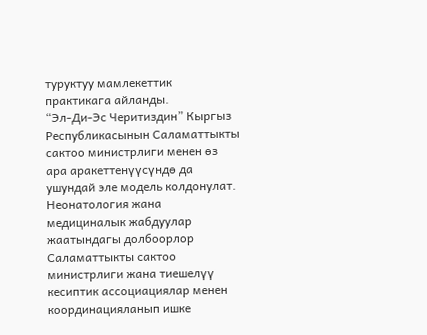туруктуу мамлекеттик практикага айланды.
“Эл-Ди-Эс Черитиздин” Кыргыз Республикасынын Саламаттыкты сактоо министрлиги менен өз ара аракеттенүүсүндө да ушундай эле модель колдонулат. Неонатология жана медициналык жабдуулар жаатындагы долбоорлор Саламаттыкты сактоо министрлиги жана тиешелүү кесиптик ассоциациялар менен координацияланып ишке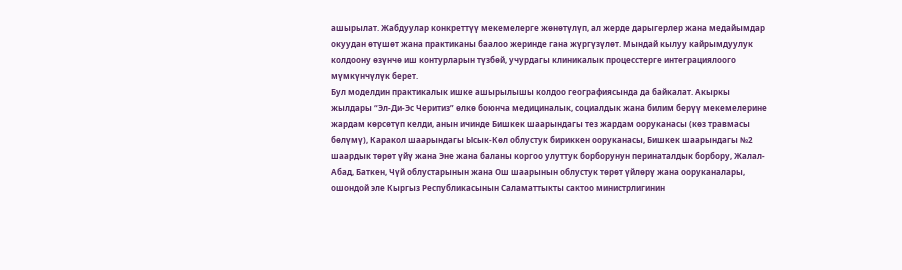ашырылат. Жабдуулар конкреттүү мекемелерге жөнөтүлүп, ал жерде дарыгерлер жана медайымдар окуудан өтүшөт жана практиканы баалоо жеринде гана жүргүзүлөт. Мындай кылуу кайрымдуулук колдоону өзүнчө иш контурларын түзбөй, учурдагы клиникалык процесстерге интеграциялоого мүмкүнчүлүк берет.
Бул моделдин практикалык ишке ашырылышы колдоо географиясында да байкалат. Акыркы жылдары “Эл-Ди-Эс Черитиз” өлкө боюнча медициналык, социалдык жана билим берүү мекемелерине жардам көрсөтүп келди, анын ичинде Бишкек шаарындагы тез жардам ооруканасы (көз травмасы бөлүмү), Каракол шаарындагы Ысык-Көл облустук бириккен ооруканасы, Бишкек шаарындагы №2 шаардык төрөт үйү жана Эне жана баланы коргоо улуттук борборунун перинаталдык борбору, Жалал-Абад, Баткен, Чүй облустарынын жана Ош шаарынын облустук төрөт үйлөрү жана ооруканалары, ошондой эле Кыргыз Республикасынын Саламаттыкты сактоо министрлигинин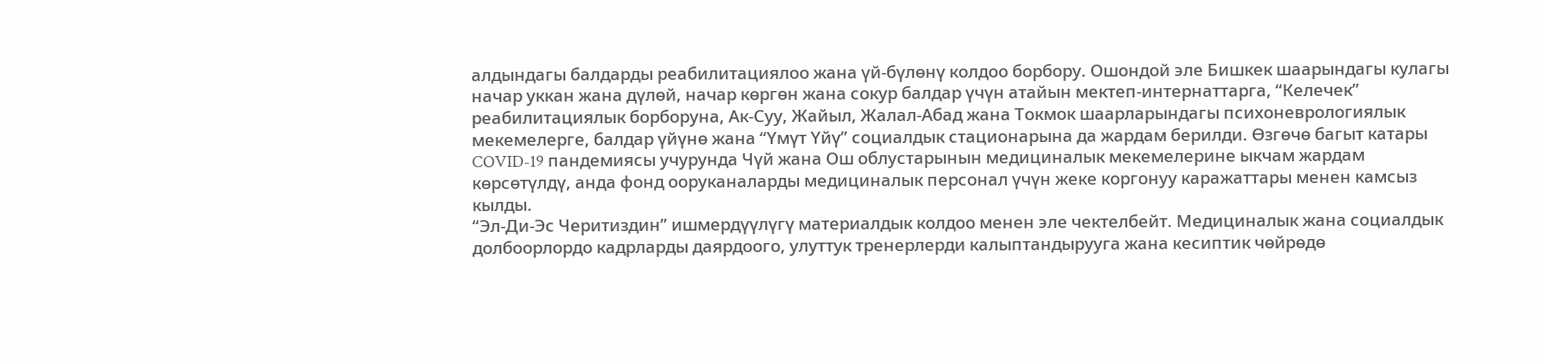алдындагы балдарды реабилитациялоо жана үй-бүлөнү колдоо борбору. Ошондой эле Бишкек шаарындагы кулагы начар уккан жана дүлөй, начар көргөн жана сокур балдар үчүн атайын мектеп-интернаттарга, “Келечек” реабилитациялык борборуна, Ак-Суу, Жайыл, Жалал-Абад жана Токмок шаарларындагы психоневрологиялык мекемелерге, балдар үйүнө жана “Үмүт Үйү” социалдык стационарына да жардам берилди. Өзгөчө багыт катары COVID-19 пандемиясы учурунда Чүй жана Ош облустарынын медициналык мекемелерине ыкчам жардам көрсөтүлдү, анда фонд ооруканаларды медициналык персонал үчүн жеке коргонуу каражаттары менен камсыз кылды.
“Эл-Ди-Эс Черитиздин” ишмердүүлүгү материалдык колдоо менен эле чектелбейт. Медициналык жана социалдык долбоорлордо кадрларды даярдоого, улуттук тренерлерди калыптандырууга жана кесиптик чөйрөдө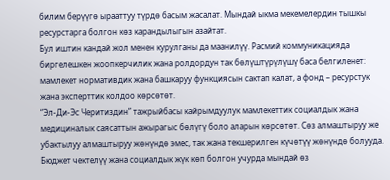билим берүүгө ырааттуу түрдө басым жасалат. Мындай ыкма мекемелердин тышкы ресурстарга болгон көз карандылыгын азайтат.
Бул иштин кандай жол менен курулганы да маанилүү. Расмий коммуникацияда биргелешкен жоопкерчилик жана ролдордун так бөлүштүрүлүшү баса белгиленет: мамлекет нормативдик жана башкаруу функциясын сактап калат, а фонд – ресурстук жана эксперттик колдоо көрсөтөт.
“Эл-Ди-Эс Черитиздин” тажрыйбасы кайрымдуулук мамлекеттик социалдык жана медициналык саясаттын ажырагыс бөлүгү боло аларын көрсөтөт. Сөз алмаштыруу же убактылуу алмаштыруу жөнүндө эмес, так жана текшерилген күчөтүү жөнүндө болууда. Бюджет чектелүү жана социалдык жүк көп болгон учурда мындай өз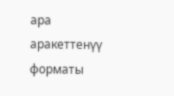ара аракеттенүү форматы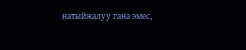натыйжалуу гана эмес,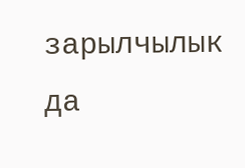зарылчылык да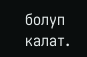болуп калат.